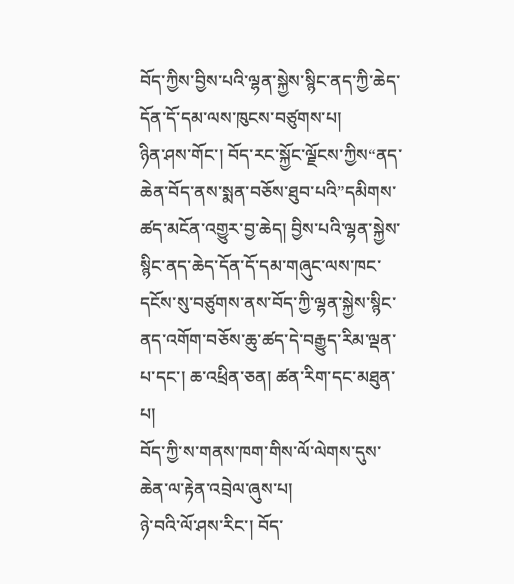བོད་ཀྱིས་བྱིས་པའི་ལྷན་སྐྱེས་སྙིང་ནད་ཀྱི་ཆེད་དོན་དོ་དམ་ལས་ཁུངས་བཙུགས་པ།
ཉིན་ཤས་གོང་། བོད་རང་སྐྱོང་ལྗོངས་ཀྱིས“ནད་ཆེན་བོད་ནས་སྨན་བཅོས་ཐུབ་པའི”དམིགས་ཚད་མངོན་འགྱུར་བྱ་ཆེད། བྱིས་པའི་ལྷན་སྐྱེས་སྙིང་ནད་ཆེད་དོན་དོ་དམ་གཞུང་ལས་ཁང་དངོས་སུ་བཙུགས་ནས་བོད་ཀྱི་ལྷན་སྐྱེས་སྙིང་ནད་འགོག་བཅོས་ཆུ་ཚད་དེ་བརྒྱུད་རིམ་ལྡན་པ་དང་། ཆ་འཕྲིན་ཅན། ཚན་རིག་དང་མཐུན་པ།
བོད་ཀྱི་ས་གནས་ཁག་གིས་ལོ་ལེགས་དུས་ཆེན་ལ་རྟེན་འབྲེལ་ཞུས་པ།
ཉེ་བའི་ལོ་ཤས་རིང་། བོད་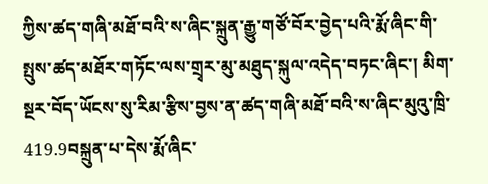ཀྱིས་ཚད་གཞི་མཐོ་བའི་ས་ཞིང་སྐྲུན་རྒྱུ་གཙོ་བོར་བྱེད་པའི་རྨོ་ཞིང་གི་སྤུས་ཚད་མཐོར་གཏོང་ལས་གྲྭར་མུ་མཐུད་སྐུལ་འདེད་བཏང་ཞིང་། མིག་སྔར་བོད་ཡོངས་སུ་རིམ་རྩིས་བྱས་ན་ཚད་གཞི་མཐོ་བའི་ས་ཞིང་མུའུ་ཁྲི་419.9བསྐྲུན་པ་དེས་རྨོ་ཞིང་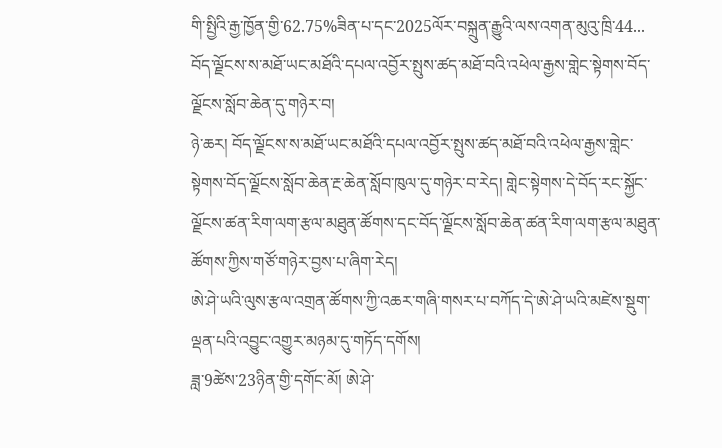གི་སྤྱིའི་རྒྱ་ཁྱོན་གྱི་62.75%ཟིན་པ་དང་2025ལོར་བསྐྲུན་རྒྱུའི་ལས་འགན་མུའུ་ཁྲི་44...
བོད་ལྗོངས་ས་མཐོ་ཡང་མཐོའི་དཔལ་འབྱོར་སྤུས་ཚད་མཐོ་བའི་འཕེལ་རྒྱས་གླེང་སྟེགས་བོད་ལྗོངས་སློབ་ཆེན་དུ་གཉེར་བ།
ཉེ་ཆར། བོད་ལྗོངས་ས་མཐོ་ཡང་མཐོའི་དཔལ་འབྱོར་སྤུས་ཚད་མཐོ་བའི་འཕེལ་རྒྱས་གླེང་སྟེགས་བོད་ལྗོངས་སློབ་ཆེན་རྔ་ཆེན་སློབ་ཁུལ་དུ་གཉེར་བ་རེད། གླེང་སྟེགས་དེ་བོད་རང་སྐྱོང་ལྗོངས་ཚན་རིག་ལག་རྩལ་མཐུན་ཚོགས་དང་བོད་ལྗོངས་སློབ་ཆེན་ཚན་རིག་ལག་རྩལ་མཐུན་ཚོགས་ཀྱིས་གཙོ་གཉེར་བྱས་པ་ཞིག་རེད།
ཨེ་ཤེ་ཡའི་ལུས་རྩལ་འགྲན་ཚོགས་ཀྱི་འཆར་གཞི་གསར་པ་བཀོད་དེ་ཨེ་ཤེ་ཡའི་མཛེས་སྡུག་ལྡན་པའི་འབྱུང་འགྱུར་མཉམ་དུ་གཏོད་དགོས།
ཟླ་9ཚེས་23ཉིན་གྱི་དགོང་མོ། ཨེ་ཤེ་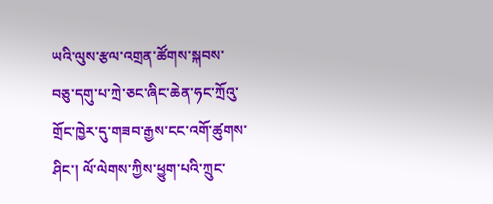ཡའི་ལུས་རྩལ་འགྲན་ཚོགས་སྐབས་བཅུ་དགུ་པ་ཀྲེ་ཅང་ཞིང་ཆེན་ཧང་ཀྲོའུ་གྲོང་ཁྱེར་དུ་གཟབ་རྒྱས་ངང་འགོ་ཚུགས་ཤིང་། ལོ་ལེགས་ཀྱིས་ཕྱུག་པའི་ཀྲུང་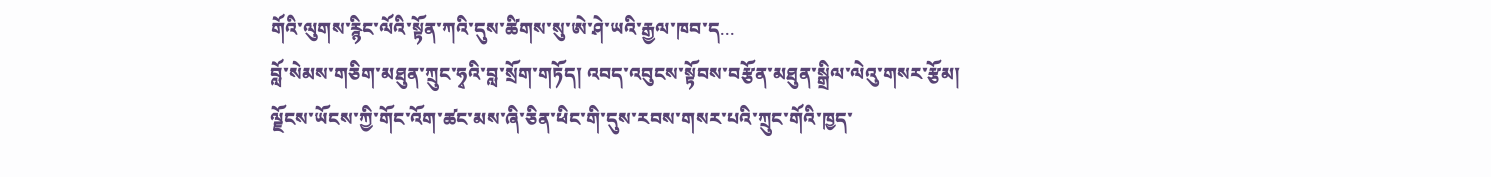གོའི་ལུགས་རྙིང་ལོའི་སྟོན་ཀའི་དུས་ཚིགས་སུ་ཨེ་ཤེ་ཡའི་རྒྱལ་ཁབ་ད...
བློ་སེམས་གཅིག་མཐུན་ཀྲུང་ཧྭའི་བླ་སྲོག་གཏོད། འབད་འབུངས་སྟོབས་བརྩོན་མཐུན་སྒྲིལ་ལེའུ་གསར་རྩོམ།
ལྗོངས་ཡོངས་ཀྱི་གོང་འོག་ཚང་མས་ཞི་ཅིན་ཕིང་གི་དུས་རབས་གསར་པའི་ཀྲུང་གོའི་ཁྱད་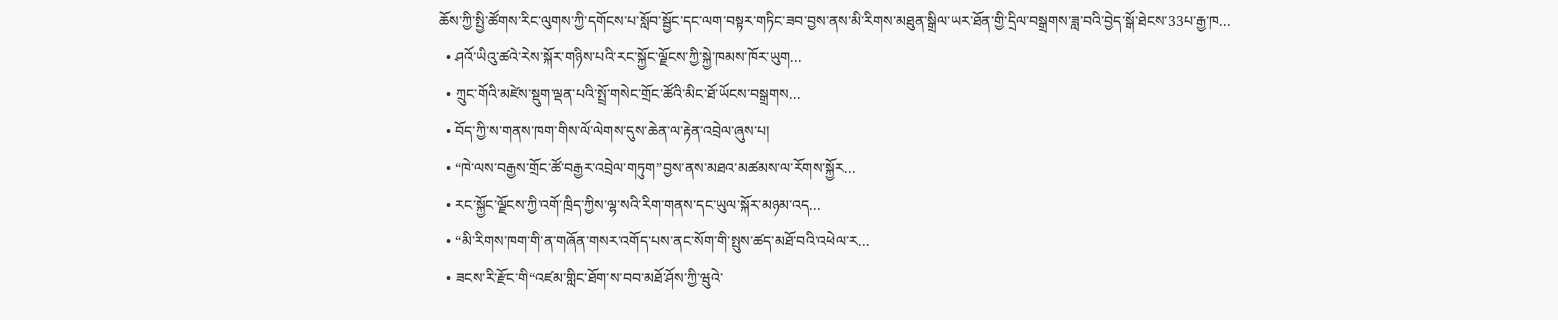ཆོས་ཀྱི་སྤྱི་ཚོགས་རིང་ལུགས་ཀྱི་དགོངས་པ་སློབ་སྦྱོང་དང་ལག་བསྟར་གཏིང་ཟབ་བྱས་ནས་མི་རིགས་མཐུན་སྒྲིལ་ཡར་ཐོན་གྱི་དྲིལ་བསྒྲགས་ཟླ་བའི་བྱེད་སྒོ་ཐེངས་33པ་རྒྱ་ཁ...
  • ཤའོ་ཡིའུ་ཚའེ་རེས་སྐོར་གཉིས་པའི་རང་སྐྱོང་ལྗོངས་ཀྱི་སྐྱེ་ཁམས་ཁོར་ཡུག...
  • ཀྲུང་གོའི་མཛེས་སྡུག་ལྡན་པའི་སྤྲོ་གསེང་གྲོང་ཚོའི་མིང་ཐོ་ཡོངས་བསྒྲགས...
  • བོད་ཀྱི་ས་གནས་ཁག་གིས་ལོ་ལེགས་དུས་ཆེན་ལ་རྟེན་འབྲེལ་ཞུས་པ།
  • “ཁེ་ལས་བརྒྱས་གྲོང་ཚོ་བརྒྱར་འབྲེལ་གཏུག”བྱས་ནས་མཐའ་མཚམས་ལ་རོགས་སྐྱོར...
  • རང་སྐྱོང་ལྗོངས་ཀྱི་འགོ་ཁྲིད་ཀྱིས་ལྷ་སའི་རིག་གནས་དང་ཡུལ་སྐོར་མཉམ་འད...
  • “མི་རིགས་ཁག་གི་ན་གཞོན་གསར་འགོད་པས་ནང་སོག་གི་སྤུས་ཚད་མཐོ་བའི་འཕེལ་ར...
  • ཟངས་རི་རྫོང་གི“འཛམ་གླིང་ཐོག་ས་བབ་མཐོ་ཤོས་ཀྱི་ཝུའེ་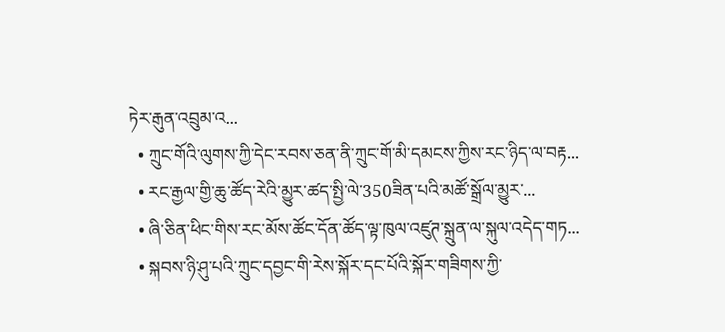ཏེར་རྒུན་འབྲུམ་འ...
  • ཀྲུང་གོའི་ལུགས་ཀྱི་དེང་རབས་ཅན་ནི་ཀྲུང་གོ་མི་དམངས་ཀྱིས་རང་ཉིད་ལ་བརྟ...
  • རང་རྒྱལ་གྱི་ཆུ་ཚོད་རེའི་མྱུར་ཚད་སྤྱི་ལེ་350ཟིན་པའི་མཚོ་སྒྲོལ་མྱུར་...
  • ཞི་ཅིན་ཕིང་གིས་རང་མོས་ཚོང་དོན་ཚོད་ལྟ་ཁུལ་འཛུཊ་སྐྲུན་ལ་སྐུལ་འདེད་གཏ...
  • སྐབས་ཉི་ཤུ་པའི་ཀྲུང་དབྱང་གི་རེས་སྐོར་དང་པོའི་སྐོར་གཟིགས་ཀྱི་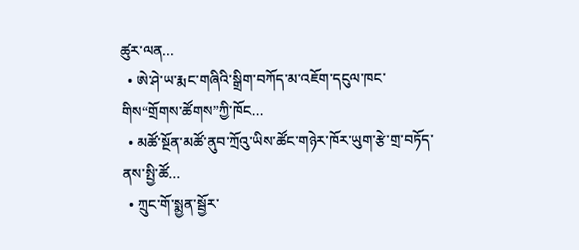ཚུར་ལན...
  • ཨེ་ཤེ་ཡ་རྨང་གཞིའི་སྒྲིག་བཀོད་མ་འཇོག་དངུལ་ཁང་གིས“གྲོགས་ཚོགས”ཀྱི་ཁོང...
  • མཚོ་སྔོན་མཚོ་ནུབ་ཀྲོའུ་ཡིས་ཚོང་གཉེར་ཁོར་ཡུག་རྩེ་གྲ་བཏོད་ནས་སྤྱི་ཚོ...
  • ཀྲུང་གོ་སྨྱན་སྦྱོར་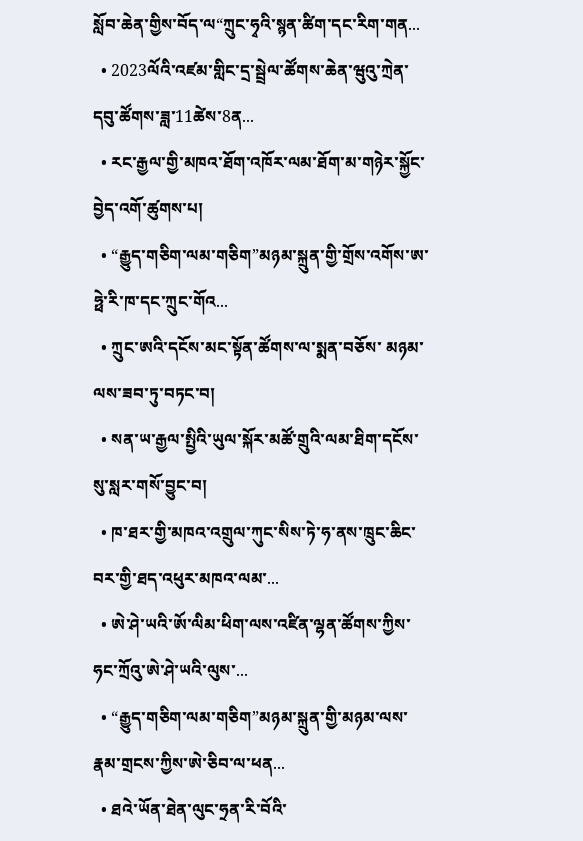སློབ་ཆེན་གྱིས་བོད་ལ“ཀྲུང་ཧྭའི་སྙན་ཚིག་དང་རིག་གན...
  • 2023ལོའི་འཛམ་གླིང་དྲ་སྦྲེལ་ཚོགས་ཆེན་ཝུའུ་ཀྲེན་དབུ་ཚོགས་ཟླ་11ཚེས་8ན...
  • རང་རྒྱལ་གྱི་མཁའ་ཐོག་འཁོར་ལམ་ཐོག་མ་གཉེར་སྐྱོང་བྱེད་འགོ་ཚུགས་པ།
  • “རྒྱུད་གཅིག་ལམ་གཅིག”མཉམ་སྐྲུན་གྱི་གྲོས་འགོས་ཨ་ཧྥེ་རི་ཁ་དང་ཀྲུང་གོའ...
  • ཀྲུང་ཨའི་དངོས་མང་སྟོན་ཚོགས་ལ་སྨན་བཅོས་ མཉམ་ལས་ཟབ་ཏུ་བཏང་བ།
  • སན་ཡ་རྒྱལ་སྤྱིའི་ཡུལ་སྐོར་མཚོ་གྲུའི་ལམ་ཐིག་དངོས་སུ་སླར་གསོ་བྱུང་བ།
  • ཁ་ཐར་གྱི་མཁའ་འགྲུལ་ཀུང་སིས་ཏེ་ཧ་ནས་ཁྲུང་ཆིང་བར་གྱི་ཐད་འཕུར་མཁའ་ལམ་...
  • ཨེ་ཤེ་ཡའི་ཨོ་ལིམ་ཕིག་ལས་འཛིན་ལྷན་ཚོགས་ཀྱིས་ཧང་ཀྲོའུ་ཨེ་ཤེ་ཡའི་ལུས་...
  • “རྒྱུད་གཅིག་ལམ་གཅིག”མཉམ་སྐྲུན་གྱི་མཉམ་ལས་རྣམ་གྲངས་ཀྱིས་ཨེ་ཅིབ་ལ་ཕན...
  • ཐའེ་ཡོན་ཐེན་ལུང་ཧྲན་རི་བོའི་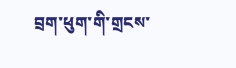བྲག་ཕུག་གི་གྲངས་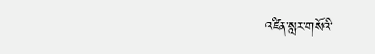འཛིན་སླར་གསོའི་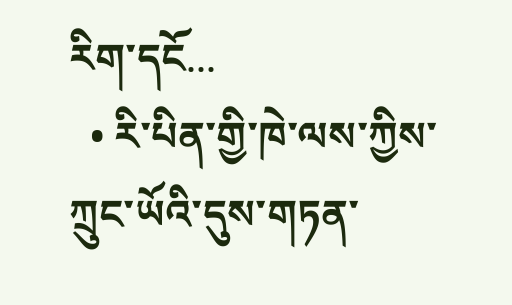རིག་དངོ...
  • རི་པིན་གྱི་ཁེ་ལས་ཀྱིས་ཀྲུང་ཡོའི་དུས་གཏན་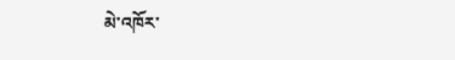མེ་འཁོར་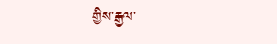གྱིས་རྒྱལ་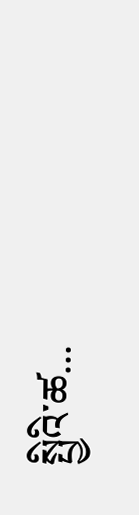སྤྱིའི་ཚ...